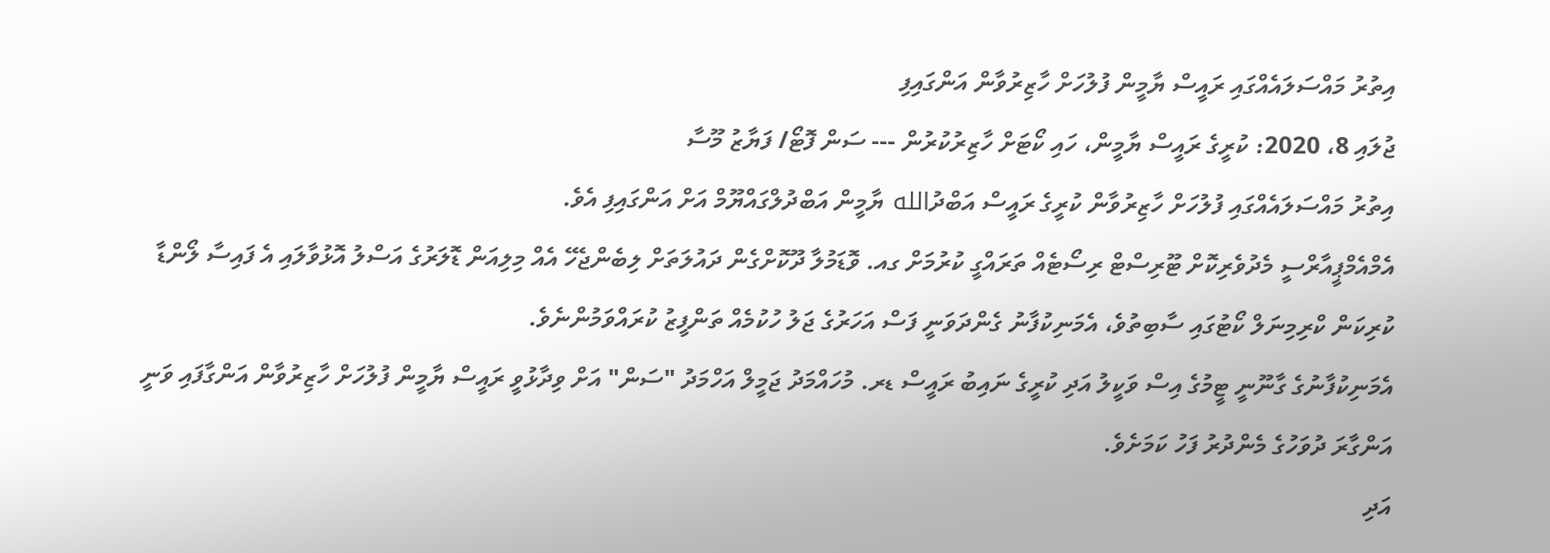އިތުރު މައްސަލައެއްގައި ރައީސް ޔާމީން ފުލުހަށް ހާޒިރުވާން އަންގައިފި
ޖުލައި 8، 2020: ކުރީގެ ރައީސް ޔާމީން، ހައި ކޯޓަށް ހާޒިރުކުރުން --- ސަން ފޮޓޯ/ ފަޔާޒު މޫސާ
އިތުރު މައްސަލައެއްގައި ފުލުހަށް ހާޒިރުވާން ކުރީގެ ރައީސް އަބްދުالله ޔާމީން އަބްދުލްގައްޔޫމް އަށް އަންގައިފި އެވެ.
އެމްއެމްޕީއާރްސީ މެދުވެރިކޮށް ޓޫރިސްޓް ރިސޯޓެއް ތަރައްގީ ކުރުމަށް ގއ. ވޮޑަމުލާ ދޫކޮށްގެން ދައުލަތަށް ލިބެންޖެހޭ އެއް މިލިއަން ޑޮލަރުގެ އަސްލު އޮޅުވާލައި އެ ފައިސާ ލޯންޑާ ކުރިކަން ކްރިމިނަލް ކޯޓުގައި ސާބިތުވެ، އެމަނިކުފާނު ގެންދަވަނީ ފަސް އަހަރުގެ ޖަލު ހުކުމެއް ތަންފީޒު ކުރައްވަމުންނެވެ.
އެމަނިކުފާނުގެ ގާނޫނީ ޓީމުގެ އިސް ވަކީލު އަދި ކުރީގެ ނައިބު ރައީސް ޑރ. މުހައްމަދު ޖަމީލް އަހްމަދު "ސަން" އަށް ވިދާޅުވީ ރައީސް ޔާމީން ފުލުހަށް ހާޒިރުވާން އަންގާފައި ވަނީ އަންގާރަ ދުވަހުގެ މެންދުރު ފަހު ކަމަށެވެ.
އަދި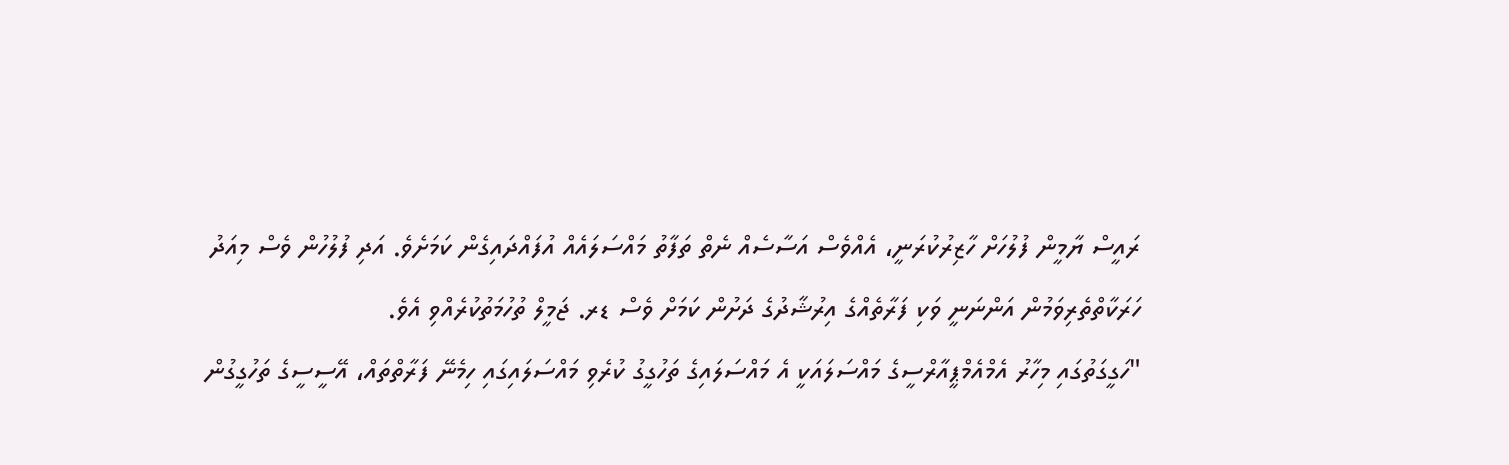ރައީސް ޔާމީން ފުލުހަށް ހާޒިރުކުރަނީ، އެއްވެސް އަސާސެއް ނެތް ތަފާތު މައްސަލައެއް އުފައްދައިގެން ކަމަށެވެ. އަދި ފުލުހުން ވެސް މިއަދު ހަރަކާތްތެރިވަމުން އަންނަނީ ވަކި ފަރާތެއްގެ އިރުޝާދުގެ ދަށުން ކަމަށް ވެސް ޑރ. ޖަމީލް ތުހުމަތުކުރެއްވި އެވެ.
"ހަގީގަތުގައި މިހާރު އެމްއެމްޕީއާރްސީގެ މައްސަލައަކީ އެ މައްސަލައިގެ ތަހުގީގު ކުރެވި މައްސަލައިގައި ހިމެނޭ ފަރާތްތައް، އޭސީސީގެ ތަހުގީގުން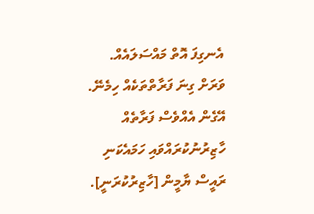އެނގިފަ އޮތް މައްސަލައެއް. ވަރަށް ގިނަ ފަރާތްތަކެއް ހިމެނޭ. އޭގެން އެއްވެސް ފަރާތެއް ހާޒިރުނުކުރައްވައި ހަމައެކަނި ރައީސް ޔާމީން [ހާޒިރުކުރަނީ].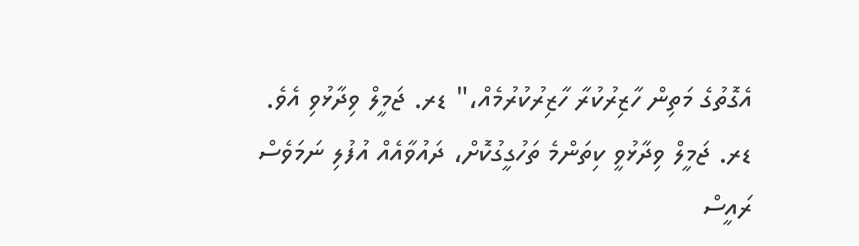އެގޮތުގެ މަތިން ހާޒިރުކުރާ ހާޒިރުކުރުމެއް،" ޑރ. ޖަމީލް ވިދާޅުވި އެވެ.
ޑރ. ޖަމީލް ވިދާޅުވީ ކިތަންމެ ތަހުގީގުކޮށް، ދައުވާއެއް އުފުލި ނަމަވެސް ރައީސް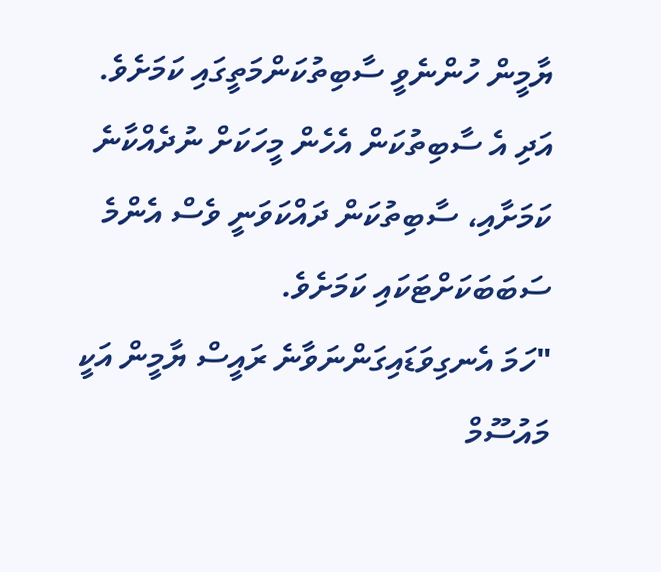ޔާމީން ހުންނެވީ ސާބިތުކަންމަތީގައި ކަމަށެވެ. އަދި އެ ސާބިތުކަން އެހެން މީހަކަށް ނުދެއްކާނެ ކަމަށާއި، ސާބިތުކަން ދައްކަވަނީ ވެސް އެންމެ ސަބަބަކަށްޓަކައި ކަމަށެވެ.
"ހަމަ އެނގިވަޑައިގަންނަވާނެ ރައީސް ޔާމީން އަކީ މައުސޫމް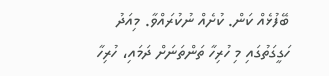ބޭފުޅެއް ކަން. ކުށެއް ނުކުރައްވާ. މިއަދު ހަގީގަތުގައި މި ހުރިހާ ތަންތަނަށް ދަމައި، ހުރިހާ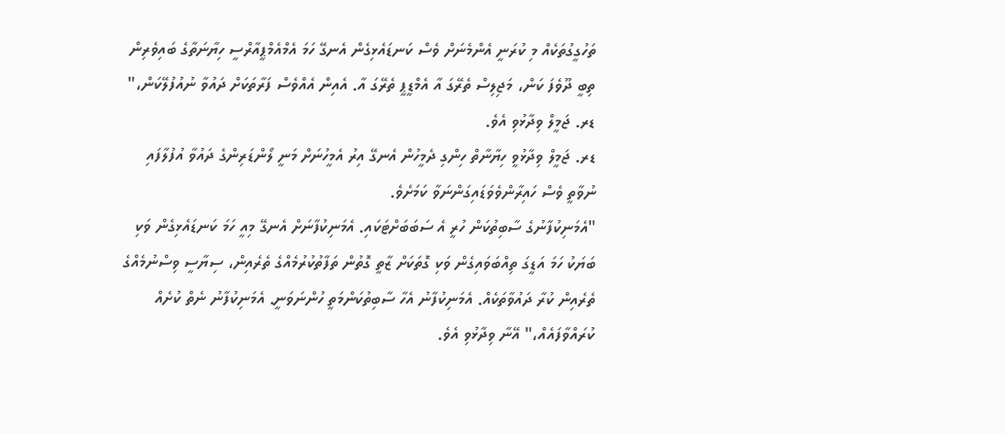ތަހުގީގުތަކެއް މި ކުރަނީ އެންމެނަށް ވެސް ކަނޑައެޅިގެން އެނގޭ ހަމަ އެމްއެމްޕީއާރްސީ ހިޔާނަތާގެ ބައިވެރިން ތިބީ ދޫވެފަ ކަން، މަޖިލިސް ތެރޭގަ އާ އެމްޑީޕީ ތެރޭގަ އާ. އެއިން އެއްވެސް ފަރާތަކަށް ދައުވާ ނުއުފުލޭކަން،" ޑރ. ޖަމީލް ވިދާޅުވި އެވެ.
ޑރ. ޖަމީލް ވިދާޅުވީ ހިޔާނާތް ހިންގި ދެމީހުން އެނގޭ އިރު އެމީހުނަށް މަނީ ލޯންޑަރިންގެ ދައުވާ އުފުލާފައި ނުވާތީ ވެސް ހައިރާންވެވަޑައިގަންނަވާ ކަމަށެވެ.
"އެމަނިކުފާނުގެ ސާބިތުކަން ހުރީ އެ ސަބަބަށްޓަކައި. އެމަނިކުފާނަށް އެނގޭ މިއީ ހަމަ ކަނޑައެޅިގެން ވަކި ބަޔަކު ހަމަ އަޑީގަ ތިއްބަވައިގެން ވަކި ގޮތަކަށް ޒާތީ ގޮތުން ތަފާތުކުރުމެއްގެ ތެރެއިން، ސިޔާސީ ވިސްނުމެއްގެ ތެރެއިން ކުރާ ދައުވާތަކެއް. އެމަނިކުފާނު އެހާ ސާބިތުކަންމަތީ ހުންނަވަނީ. އެމަނިކުފާނު ނެތް ކުށެއް ކުރައްވާފައެއް،" އޭނާ ވިދާޅުވި އެވެ.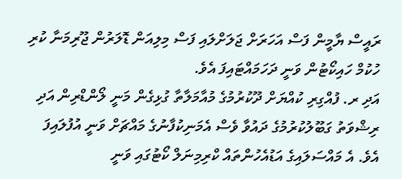ރައީސް ޔާމީން ފަސް އަހަރަށް ޖަލަށްލައި ފަސް މިލިއަން ޑޮލަރުން ޖޫރިމަނާ ކުރި ހުކުމް ހައިކޯޓުން ވަނީ ދަހަމައްޓައިފަ އެވެ.
އަދި ރ. ފުއްގިރި ކުއްޔަށް ދޫކުރުމުގެ މުއާމަލާތާ ގުޅިގެން މަނީ ލޯންޑްރިން އަދި ރިޝްވަތު ގަބޫލުކުރުމުގެ ދައުވާ ވެސް އެމަނިކުފާނުގެ މައްޗަށް ވަނީ އުފުލައިފަ އެވެ. އެ މައްސަލައިގެ އަޑުއެހުންތައް ކްރިމިނަލް ކޯޓުގައި ވަނީ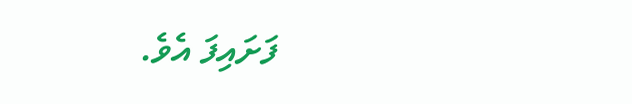ފަށައިފަ އެވެ.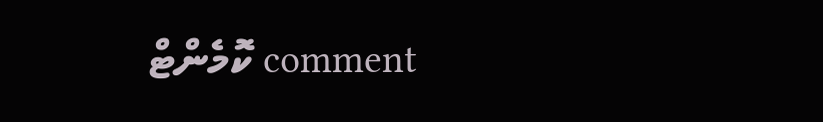comment ކޮމެންޓް